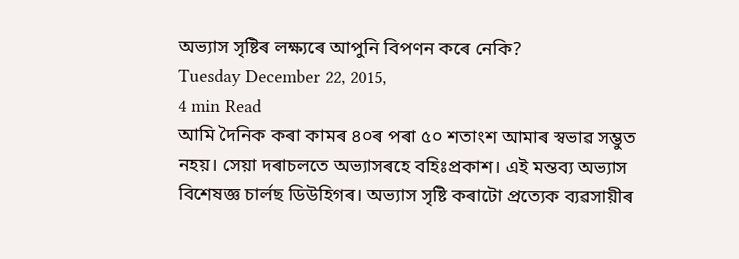অভ্যাস সৃষ্টিৰ লক্ষ্যৰে আপুনি বিপণন কৰে নেকি?
Tuesday December 22, 2015,
4 min Read
আমি দৈনিক কৰা কামৰ ৪০ৰ পৰা ৫০ শতাংশ আমাৰ স্বভাৱ সম্ভুত নহয়। সেয়া দৰাচলতে অভ্যাসৰহে বহিঃপ্ৰকাশ। এই মন্তব্য অভ্যাস বিশেষজ্ঞ চাৰ্লছ ডিউহিগৰ। অভ্যাস সৃষ্টি কৰাটো প্ৰত্যেক ব্যৱসায়ীৰ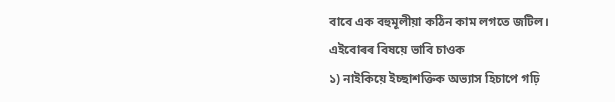বাবে এক বহুমূলীয়া কঠিন কাম লগতে জটিল।
এইবোৰৰ বিষয়ে ভাবি চাওক
১) নাইকিয়ে ইচ্ছাশক্তিক অভ্যাস হিচাপে গঢ়ি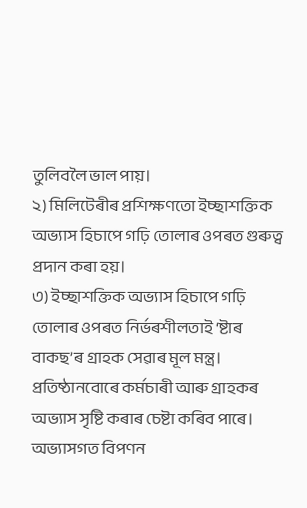তুলিবলৈ ভাল পায়।
২) মিলিটেৰীৰ প্ৰশিক্ষণতো ইচ্ছাশক্তিক অভ্যাস হিচাপে গঢ়ি তোলাৰ ওপৰত গুৰুত্ব প্ৰদান কৰা হয়।
৩) ইচ্ছাশক্তিক অভ্যাস হিচাপে গঢ়ি তোলাৰ ওপৰত নিৰ্ভৰশীলতাই ‘ষ্টাৰ বাকছ’ৰ গ্ৰাহক সেৱাৰ মূল মন্ত্ৰ।
প্ৰতিষ্ঠানবোৰে কৰ্মচাৰী আৰু গ্ৰাহকৰ অভ্যাস সৃষ্টি কৰাৰ চেষ্টা কৰিব পাৰে। অভ্যাসগত বিপণন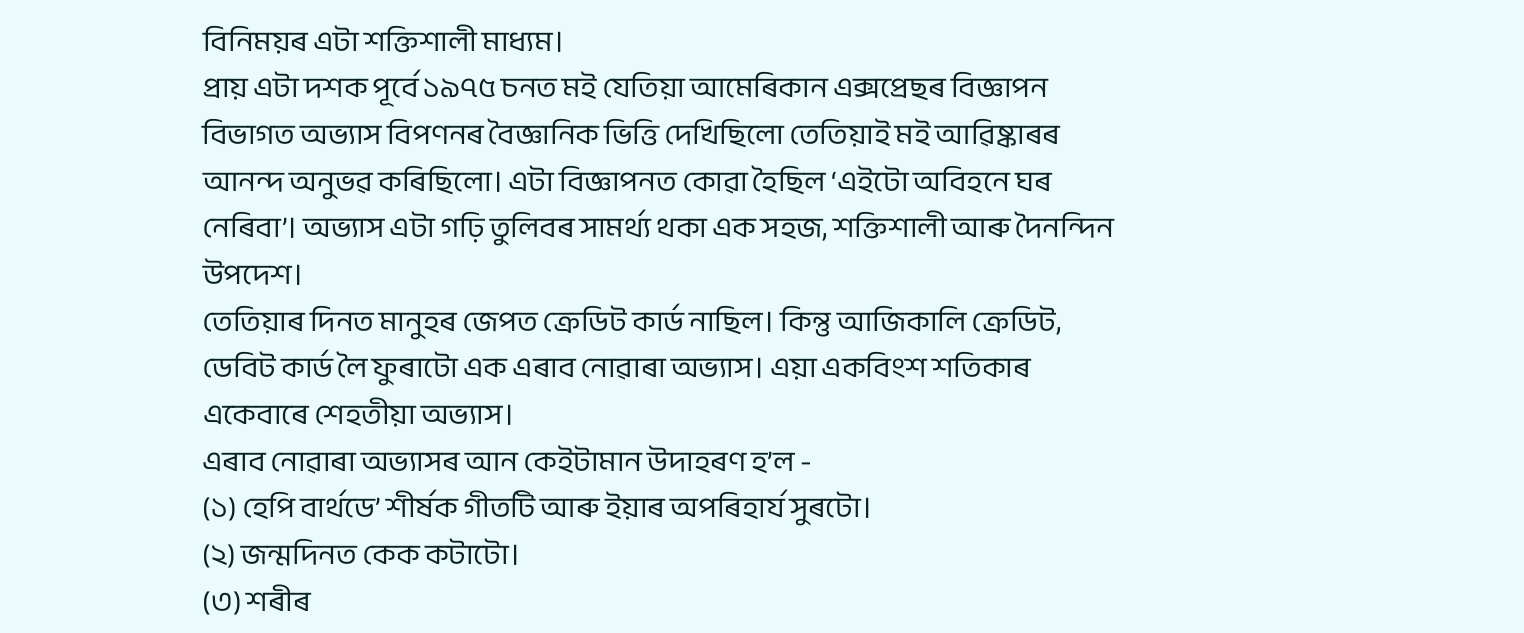বিনিময়ৰ এটা শক্তিশালী মাধ্যম।
প্ৰায় এটা দশক পূৰ্বে ১৯৭৫ চনত মই যেতিয়া আমেৰিকান এক্সপ্ৰেছৰ বিজ্ঞাপন বিভাগত অভ্যাস বিপণনৰ বৈজ্ঞানিক ভিত্তি দেখিছিলো তেতিয়াই মই আৱিষ্কাৰৰ আনন্দ অনুভৱ কৰিছিলো। এটা বিজ্ঞাপনত কোৱা হৈছিল ‘এইটো অবিহনে ঘৰ নেৰিবা’। অভ্যাস এটা গঢ়ি তুলিবৰ সামৰ্থ্য থকা এক সহজ, শক্তিশালী আৰু দৈনন্দিন উপদেশ।
তেতিয়াৰ দিনত মানুহৰ জেপত ক্ৰেডিট কাৰ্ড নাছিল। কিন্তু আজিকালি ক্ৰেডিট, ডেবিট কাৰ্ড লৈ ফুৰাটো এক এৰাব নোৱাৰা অভ্যাস। এয়া একবিংশ শতিকাৰ একেবাৰে শেহতীয়া অভ্যাস।
এৰাব নোৱাৰা অভ্যাসৰ আন কেইটামান উদাহৰণ হ’ল -
(১) হেপি বাৰ্থডে’ শীৰ্ষক গীতটি আৰু ইয়াৰ অপৰিহাৰ্য সুৰটো।
(২) জন্মদিনত কেক কটাটো।
(৩) শৰীৰ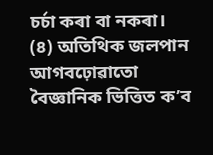চৰ্চা কৰা বা নকৰা।
(৪) অতিথিক জলপান আগবঢ়োৱাতো
বৈজ্ঞানিক ভিত্তিত ক’ব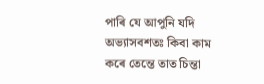পাৰি যে আপুনি যদি অভ্যাসবশতঃ কিবা কাম কৰে তেন্তে তাত চিন্তা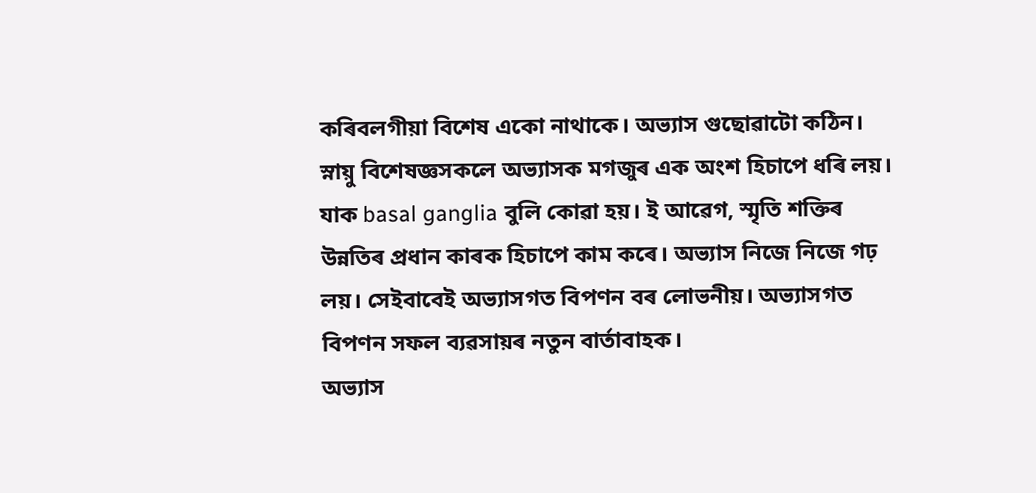কৰিবলগীয়া বিশেষ একো নাথাকে। অভ্যাস গুছোৱাটো কঠিন। স্নায়ু বিশেষজ্ঞসকলে অভ্যাসক মগজুৰ এক অংশ হিচাপে ধৰি লয়। যাক basal ganglia বুলি কোৱা হয়। ই আৱেগ, স্মৃতি শক্তিৰ উন্নতিৰ প্ৰধান কাৰক হিচাপে কাম কৰে। অভ্যাস নিজে নিজে গঢ় লয়। সেইবাবেই অভ্যাসগত বিপণন বৰ লোভনীয়। অভ্যাসগত বিপণন সফল ব্যৱসায়ৰ নতুন বাৰ্তাবাহক।
অভ্যাস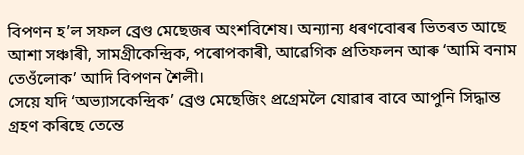বিপণন হ’ল সফল ব্ৰেণ্ড মেছেজৰ অংশবিশেষ। অন্যান্য ধৰণবোৰৰ ভিতৰত আছে আশা সঞ্চাৰী, সামগ্ৰীকেন্দ্ৰিক, পৰোপকাৰী, আৱেগিক প্ৰতিফলন আৰু ‘আমি বনাম তেওঁলোক’ আদি বিপণন শৈলী।
সেয়ে যদি ‘অভ্যাসকেন্দ্ৰিক’ ব্ৰেণ্ড মেছেজিং প্ৰগ্ৰেমলৈ যোৱাৰ বাবে আপুনি সিদ্ধান্ত গ্ৰহণ কৰিছে তেন্তে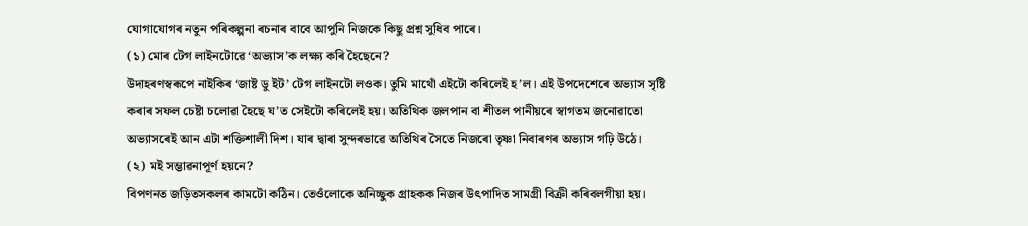যোগাযোগৰ নতুন পৰিকল্পনা ৰচনাৰ বাবে আপুনি নিজকে কিছু প্ৰশ্ন সুধিব পাৰে।
(১) মোৰ টেগ লাইনটোৱে ‘অভ্যাস’ক লক্ষ্য কৰি হৈছেনে?
উদাহৰণস্বৰূপে নাইকিৰ ‘জাষ্ট ডু ইট’ টেগ লাইনটো লওক। তুমি মাথোঁ এইটো কৰিলেই হ’ল। এই উপদেশেৰে অভ্যাস সৃষ্টি কৰাৰ সফল চেষ্টা চলোৱা হৈছে য’ত সেইটো কৰিলেই হয়। অতিথিক জলপান বা শীতল পানীয়ৰে স্বাগতম জনোৱাতো অভ্যাসৰেই আন এটা শক্তিশালী দিশ। যাৰ দ্বাৰা সুন্দৰভাৱে অতিথিৰ সৈতে নিজৰো তৃষ্ণা নিবাৰণৰ অভ্যাস গঢ়ি উঠে।
(২) মই সম্ভাৱনাপূৰ্ণ হয়নে?
বিপণনত জড়িতসকলৰ কামটো কঠিন। তেওঁলোকে অনিচ্ছুক গ্ৰাহকক নিজৰ উৎপাদিত সামগ্ৰী বিক্ৰী কৰিবলগীয়া হয়।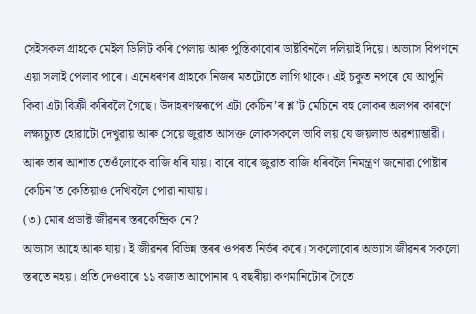সেইসকল গ্ৰাহকে মেইল ডিলিট কৰি পেলায় আৰু পুস্তিকাবোৰ ডাষ্টবিনলৈ দলিয়াই দিয়ে। অভ্যাস বিপণনে এয়া সলাই পেলাব পাৰে। এনেধৰণৰ গ্ৰাহকে নিজৰ মতটোতে লাগি থাকে। এই চকুত নপৰে যে আপুনি কিবা এটা বিক্ৰী কৰিবলৈ গৈছে। উদাহৰণস্বৰূপে এটা কেচিন’ৰ শ্ল’ট মেচিনে বহু লোকৰ অলপৰ কাৰণে লক্ষ্যচ্যুত হোৱাটো দেখুৱায় আৰু সেয়ে জুৱাত আসক্ত লোকসকলে ভাবি লয় যে জয়লাভ অৱশ্যাম্ভাৱী। আৰু তাৰ আশাত তেওঁলোকে বাজি ধৰি যায়। বাৰে বাৰে জুৱাত বাজি ধৰিবলৈ নিমন্ত্ৰণ জনোৱা পোষ্টাৰ কেচিন’ত কেতিয়াও দেখিবলৈ পোৱা নাযায়।
(৩) মোৰ প্ৰডাক্ট জীৱনৰ স্তৰকেন্দ্ৰিক নে?
অভ্যাস আহে আৰু যায়। ই জীৱনৰ বিভিন্ন স্তৰৰ ওপৰত নিৰ্ভৰ কৰে। সকলোবোৰ অভ্যাস জীৱনৰ সকলো স্তৰতে নহয়। প্ৰতি দেওবাৰে ১১ বজাত আপোনাৰ ৭ বছৰীয়া কণমানিটোৰ সৈতে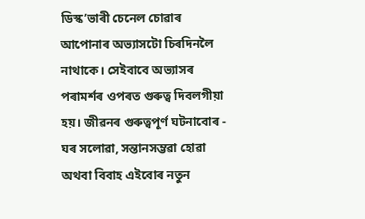ডিস্ক’ভাৰী চেনেল চোৱাৰ আপোনাৰ অভ্যাসটো চিৰদিনলৈ নাথাকে। সেইবাবে অভ্যাসৰ পৰামৰ্শৰ ওপৰত গুৰুত্ব দিবলগীয়া হয়। জীৱনৰ গুৰুত্বপূৰ্ণ ঘটনাবোৰ - ঘৰ সলোৱা, সন্তানসম্ভৱা হোৱা অথবা বিবাহ এইবোৰ নতুন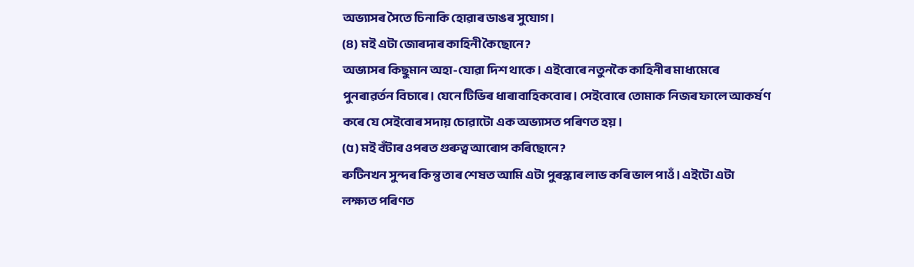অভ্যাসৰ সৈতে চিনাকি হোৱাৰ ডাঙৰ সুযোগ।
(৪) মই এটা জোৰদাৰ কাহিনী কৈছোনে?
অভ্যাসৰ কিছুমান অহা-যোৱা দিশ থাকে। এইবোৰে নতুনকৈ কাহিনীৰ মাধ্যমেৰে পুনৰাৱৰ্তন বিচাৰে। যেনে টিভিৰ ধাৰাবাহিকবোৰ। সেইবোৰে তোমাক নিজৰ ফালে আকৰ্ষণ কৰে যে সেইবোৰ সদায় চোৱাটো এক অভ্যাসত পৰিণত হয়।
(৫) মই বঁটাৰ ওপৰত গুৰুত্ব আৰোপ কৰিছোনে?
ৰুটিনখন সুন্দৰ কিন্তু তাৰ শেষত আমি এটা পুৰস্কাৰ লাভ কৰি ভাল পাওঁ। এইটো এটা লক্ষ্যত পৰিণত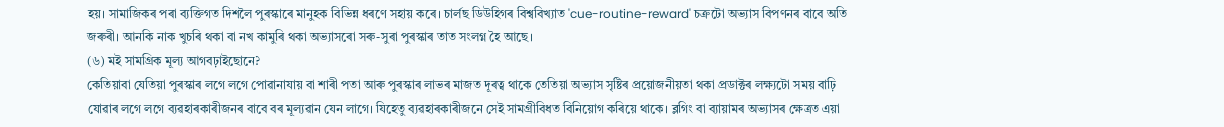হয়। সামাজিকৰ পৰা ব্যক্তিগত দিশলৈ পুৰস্কাৰে মানুহক বিভিন্ন ধৰণে সহায় কৰে। চাৰ্লছ ডিউহিগৰ বিশ্ববিখ্যাত 'cue-routine-reward' চক্ৰটো অভ্যাস বিপণনৰ বাবে অতি জৰুৰী। আনকি নাক খুচৰি থকা বা নখ কামুৰি থকা অভ্যাসৰো সৰু-সুৰা পুৰস্কাৰ তাত সংলগ্ন হৈ আছে।
(৬) মই সামগ্ৰিক মূল্য আগবঢ়াইছোনে?
কেতিয়াবা যেতিয়া পুৰস্কাৰ লগে লগে পোৱানাযায় বা শাৰী পতা আৰু পুৰস্কাৰ লাভৰ মাজত দূৰত্ব থাকে তেতিয়া অভ্যাস সৃষ্টিৰ প্ৰয়োজনীয়তা থকা প্ৰডাক্টৰ লক্ষ্যটো সময় বাঢ়ি যোৱাৰ লগে লগে ব্যৱহাৰকাৰীজনৰ বাবে বৰ মূল্যৱান যেন লাগে। যিহেতু ব্যৱহাৰকাৰীজনে সেই সামগ্ৰীবিধত বিনিয়োগ কৰিয়ে থাকে। ব্লগিং বা ব্যায়ামৰ অভ্যাসৰ ক্ষেত্ৰত এয়া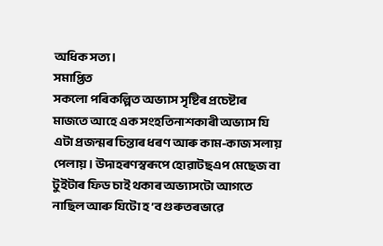অধিক সত্য।
সমাপ্তিত
সকলো পৰিকল্পিত অভ্যাস সৃষ্টিৰ প্ৰচেষ্টাৰ মাজতে আহে এক সংহতিনাশকাৰী অভ্যাস যি এটা প্ৰজন্মৰ চিন্তাৰ ধৰণ আৰু কাম-কাজ সলায় পেলায়। উদাহৰণস্বৰূপে হোৱাটছএপ মেছেজ বা টুইটাৰ ফিড চাই থকাৰ অভ্যাসটো আগতে নাছিল আৰু যিটো হ’ব গুৰুতৰভাৱে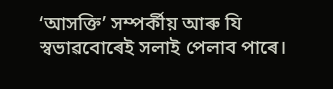‘আসক্তি’ সম্পৰ্কীয় আৰু যি স্বভাৱবোৰেই সলাই পেলাব পাৰে।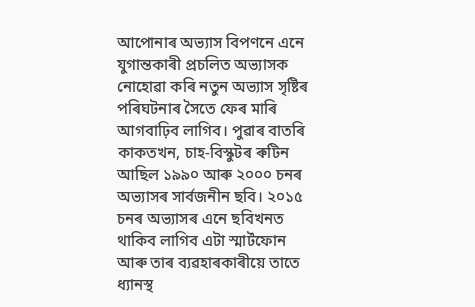আপোনাৰ অভ্যাস বিপণনে এনে যুগান্তকাৰী প্ৰচলিত অভ্যাসক নোহোৱা কৰি নতুন অভ্যাস সৃষ্টিৰ পৰিঘটনাৰ সৈতে ফেৰ মাৰি আগবাঢ়িব লাগিব। পুৱাৰ বাতৰি কাকতখন, চাহ-বিস্কুটৰ ৰুটিন আছিল ১৯৯০ আৰু ২০০০ চনৰ অভ্যাসৰ সাৰ্বজনীন ছবি। ২০১৫ চনৰ অভ্যাসৰ এনে ছবিখনত থাকিব লাগিব এটা স্মাৰ্টফোন আৰু তাৰ ব্যৱহাৰকাৰীয়ে তাতে ধ্যানস্থ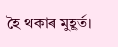হৈ থকাৰ মুহূৰ্ত।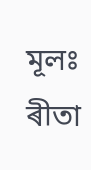মূলঃ ৰীতা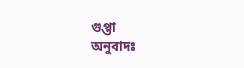গুপ্তা
অনুবাদঃ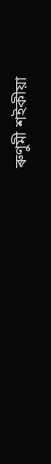ৰুণুমী শইকীয়া